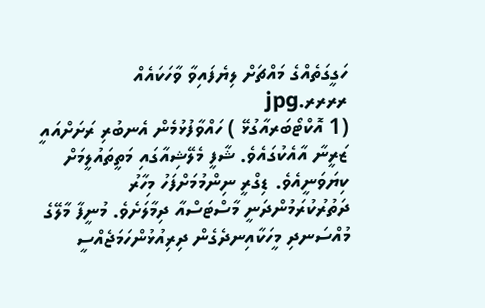ހަގީގަތެއްގެ މައްޗަށް ލިޔެފައިވާ ވާހަކައެއް
ރރރރ.jpg
(1 އޮކްޓޯބަރއާގުޅޭ ) ހައްވާފުޅުމެން އެނބުރި ރަށަށްއައީ ޒަރީނާ އާއެކުގައެވެ. ޝާފީ މެލޭޝިއާގައި މަތީތައުލީމަށް ކިޔަވަނީއެވެ. ޑިގްރީ ނިންމުމަށްފަހު މިހާރު ދަތުރުކުރަމުންދަނީ މާސްޓަސްއާ ދިމާލަށެވެ. މުނީފާ މާލޭގެ މުއްސަނދި މީހަކާއިނދެގެން ދިރިއުޅުންހަމަޖެއްސީ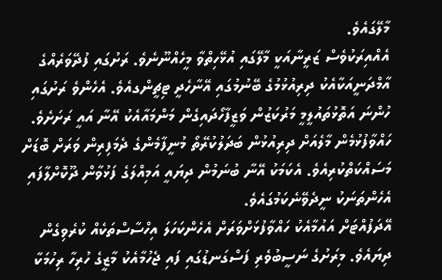މާލޭގައެވެ.
އެއްއިރަކުވެސް ޒަރީނާއަކީ މާލޭގައި އުޅޭހިތްވާ މީހެއްނޫނެވެ. ރަށުގައި ފުދޭވަރެއްގެ އާމްދަނީއަކާއެކު ދިރިއުޅުމުގެ ބޭނުމުގައި އޭނާހެދީ ޓިޗީންގއެވެ. އެހެންވެ ރަށުގައި ހުންނަ އަތޮޅުތައުލީމީ މަރުކަޒުން ވަޒީފާހޯދައިގެން މަންމައާއެކު އޭނާ އައީ ރަށަށެވެ. ހައްވާފުޅުމެން މާލެއަށް ދިރިއުޅުން ބަދަލުކުރޭތޯ މުނީފާމެންގެ ދެމަފިރިން ވަރަށް ބޮޑަށް މަސައްކަތްކުރިއެވެ. އެކަމަކު އޭނާ ބުނަމުން ދިޔައީ އަމިއްލަގެ ފަޅުވާން ދޫކޮށްލާފައި އެހެންތަނަކު ނީދެވޭނެކަމުގައެވެ.
އޭދަފުއްޓަށް އައުމާއެކު ހައްވާފުޅަށްވަރަށް އެހެންކަހަލަ އިހްސާސްތަކެއް ކުރެވިގެން ދިޔައެވެ. މިރަށުގެ ނަސީބުވެރި ފަސްގަނޑުގައި ފައި ޖެހުމާއެކު މާޒީގެ ހުރިހާ ރިހުމަކާ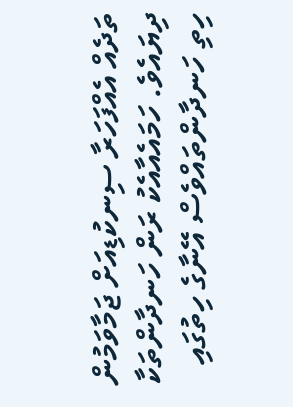ތަދެއް އެއްފަހަރާ ސިނކުޑިއަށް ޖަމާވަމުން ދިޔައެވެ. ހަމައެއާއެކު ރަން ހަނދާންތަކާ ހިތި ހަނދާންތައްވެސް އޭނާގެ ހިތުގައި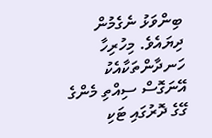ބިންވަޅު ނެގެމުން ދިޔައެވެ. މިހުރިހާ ހަނދާންތަކާއެކު އޭނަގޮސް ސިއްތި މެންގެ ގޭގެ ދޮރުގައި ޓަކި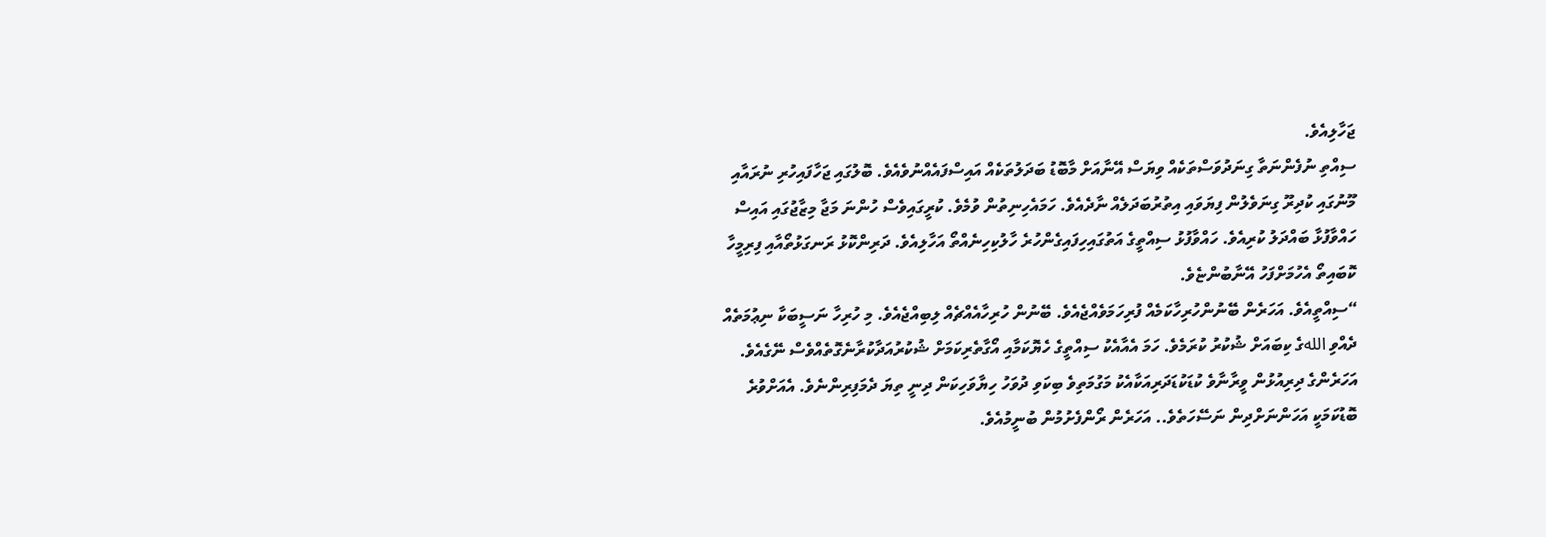ޖަހާލިއެވެ.
ސިއްތި ނުފެންނަތާ ގިނަދުވަސްތަކެއް ވިޔަސް އޭނާއަށް މާބޮޑު ބަދަލުތަކެއް އައިސްފައެއްނުވެއެވެ. ބޮލުގައި ޖަހާފައިހުރި ނުރައާއި މޫނުގައި ކުދިރޫ ގިނަވެލުން ފިޔަވައި އިތުރުބަދަލެއް ނާދެއެވެ. ހަމައެހިނިތުން ވުމެވެ. ކުރީގައިވެސް ހުންނަ މަޖާ މިޒާޖުގައި އައިސް ހައްވާފުޅާ ބައްދަލު ކުރިއެވެ. ހައްވާފުޅު ސިއްތީގެ އަތުގައިހިފައިގެންހުރެ ހާލުކިހިނެއްތޯ އަހާލިއެވެ. ދަރިންކޮޅު ރަނގަޅުތޯއާއި ފިރިމީހާ ކޮބައިތޯ އެހުމަށްފަހު އޭނާބުންޏެވެ.
“ސިއްތީއެވެ. އަހަރެން ބޭނުންހުރިހާކަމެއް ފުރިހަމަވެއްޖެއެވެ. ބޭނުން ހުރިހާއެއްޗެއް ލިބިއްޖެއެވެ. މި ހުރިހާ ނަސީބަކާ ނިޢުމަތެއް ދެއްވި اللهގެ ކިބައަށް ޝުކުރު ކުރަމެވެ. ހަމަ އެއާއެކު ސިއްތީގެ ހެޔޮކަމާއި އޯގާތެރިކަމަށް ޝުކުރުއަދާކުރާނެގޮތެއްވެސް ނޭގެއެވެ. އަހަރެންގެ ދިރިއުޅުން ވީރާނާވެ ކުޑަކުޑަދަރިއަކާއެކު މަގުމަތިވެ ބިކަވި ދުވަހު ހިޔާވަހިކަން ދިނީ ތިޔަ ދެމަފިރިންނެވެ. އެއަށްވުރެ ބޮޑުކަމަކީ އަހަންނަށްދިން ނަސޭހަތެވެ.. އަހަރެން ރޯންފެށުމުން ބުނީމުއެވެ.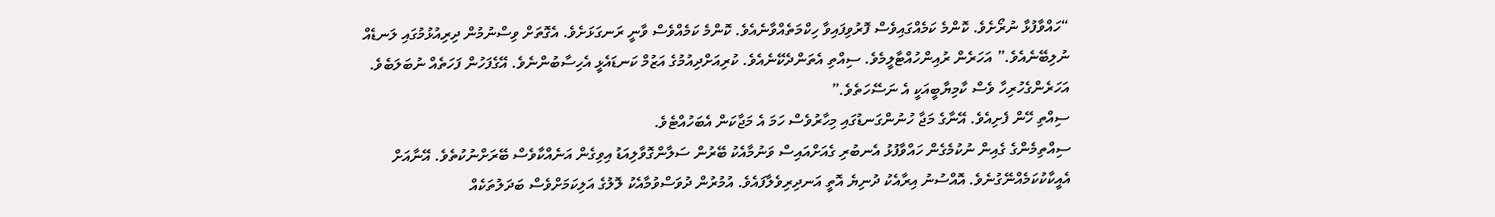“ހައްވާފުޅާ ނުރޯށެވެ. ކޮންމެ ކަމެއްގައިވެސް ފޮރުވިފައިވާ ހިކްމަތެއްވާނެއެވެ. ކޮންމެ ކަމެއްވެސް ވާނީ ރަނގަޅަށެވެ. އެގޮތަށް ވިސްނުމުން ދިރިއުޅުމުގައި ލަނޑެއް ނުލިބޭނެއެވެ.” އަހަރެން ރުއިންހުއްޓާލީމެވެ. ސިއްތި އެތަންދެކޭނެއެވެ. ކުރިއަށްދިއުމުގެ އަޒުމް ކަނޑައެޅީ އެހިސާބުންނެވެ. އޭގެފަހުން ފަހަތެއް ނުބަލަބެވެ. އަހަރެންގެހުރިހާ ވެސް ކާމިޔާބީއަކީ އެ ނަސޭހަތެވެ.”
ސިއްތި ހޭން ފެށިއެވެ. އޭނާގެ މަޖާ ހުނުންގަނޑުގައި މިހާރުވެސް ހަމަ އެ މަޖާކަން އެބަހުއްޓެވެ.
ސިއްތިމެންގެ ގެއިން ނުކުމެގެން ހައްވާފުޅު އެނބުރި ގެއަށްއައިސް ވަނުމާއެކު ބޭރުން ސަލާންގޮވާލިއަޑު އިވިގެން އަނެއްކާވެސް ބޭރަށްނުކުތެވެ. އޭނާއަށް އެއީކާކުކަމެއްނޭގުނެވެ. އޮއްސުނު އިރާއެކު ދުނިޔެ އޮތީ އަނދިރިވެލާފައެވެ. އުމުރުން ދުވަސްވުމާއެކު ލޮލުގެ އަލިކަމަށްވެސް ބަދަލުތަކެއް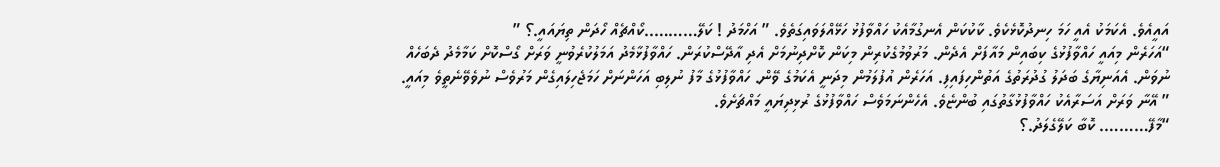އައީއެވެ. އެކަމަކު އެއީ ހަމަ ހިނދުކޮޅެކެވެ. ކާކުކަން އެނގުމާއެކު ހައްވާފުޅު ހަޅޭއްލަވައިގަތެވެ. ” އަހްމަދު ! ކަލޭ………..ކޯއްޗެއް ހޯދަން ތިޔައައީ.؟ ”
“އަހަރެން މިއައީ ހައްވާފުޅުގެ ކިބައިން މައާފަށް އެދެން. މަރުވުމުގެކުރިން މިކަން ކޮށްދިނުމަށް އެދި އާދޭސްކުރަން. ހައްވާފުޅާމެދު އަމަލުކުރެވުނީ ވަރަށް ގޯސްކޮށް ކަމާމެދު ދެބަހެއް ނުވަން. އެއަނިޔާގެ ބަދަލު ގުދުރަތުގެ އަތުންހިފައިފި. އަހަރެން އުފުލަމުން މިދަނީ އެކަމުގެ ވޭން. ހައްވާފުޅުގެ މާފު ނުލިބި އަހަންނަށް ހަމަޖެހިލައިގެން މަރުވެސް ނުވެވޭނެތީވެ މިއައީ. ” އޭނާ ވަރަށް އަސަރާއެކު ހައްވާފުޅުގާތުގައި ބުންޏެވެ. އެހެންނަމަވެސް ހައްވާފުޅުގެ ރުޅިދިޔައީ މައްޗަށެވެ.
“މާފޭ………. ކޮބާ ކަލޭގެލަދު.؟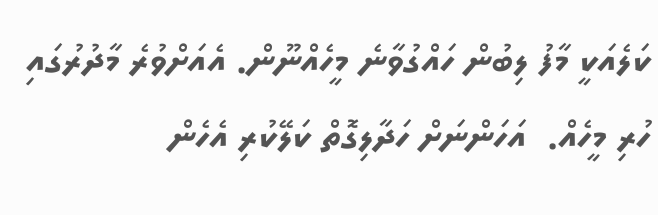ކަލެއަކީ މާފު ލިބުން ހައްގުވާނެ މީހެއްނޫން. އެއަށްވުރެ މާދުރުގައި ހުރި މީހެއް.  އަހަންނަށް ހަދާލިގޮތް ކަލޭކުރި އެހެން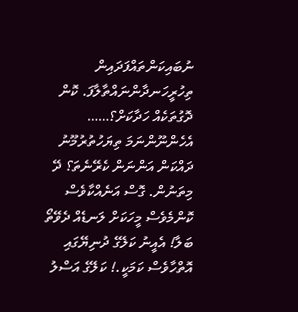ނުބައިކަންތައްފަދައިން ތިހުރީހަނދާންނައްތާލާފަ. ކޮން ދޮގުތަކެއް ހަދާކަށް؟…… އެހެންނޫންނަމަ ތިޔަހުތުރުމޫނު ދައްކަން އަންނަން ކެރޭނެތަ؟ ދޭ މިތަނުން. ގޮސް އަނެއްކާވެސް ކޮންމެވެސް މީހަކަށް ލަނޑެއް ދެވޭތޯ ބަލާ! އެއީނު ކަލޭގެ ދުނިޔޭގައި އޮތްހާވެސް ކަމަކީ.! ކަލޭގެ އަސްލު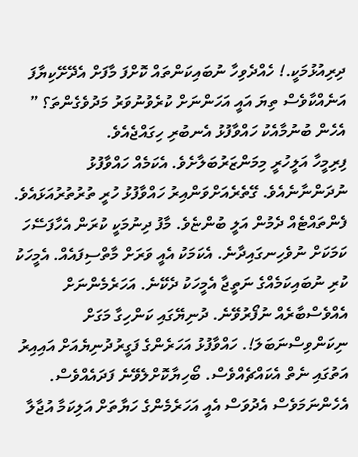ދިރިއުޅުމަކީ.! ހެއްދެވިހާ ނުބައިކަންތައް ކޮށްފަ މާފަށް އެދޭށޭކިޔާފަ އަނެއްކާވެސް ތިޔަ އައީ އަހަންނަށް ކުރެވުނުވަރު މަދުވެގެންތަ؟ ” އެހެން ބުނުމާއެކު ހައްވާފުޅު އެނބުރި ހިގައްޖެއެވެ.
ފިރިމީހާ އަލީހުރީ މިމަންޒަރުބަލާށެވެ. އެކަމެއް ހައްވާފުޅު ނުދަންނާނެއެވެ. ގޭތެރެއަށްވަންއިރު ހައްވާފުޅު ހުރީ ތުރުތުރުއަޅައެވެ. ފެންތައްޓެއް ދެމުން އަލީ ބުންޏެވެ. މާފު ދިނުމަކީ ކުރަން އެހާފަސޭހަ ކަމަކަށް ނުވެހިނގައިދާނެ. އެކަމަކު އެއީ ވަރަށް މާތްސިފައެއް. އެމީހަކު ކުރި ނުބައިކަމެއްގެ ނަތީޖާ އެމީހަކު ދެކޭނެ. އަހަރެމެންނަށް އެއްވެސްބާރެއް ނުފޯރުވޭނެ. ދުނިޔޭގައި ކަންހިގާ މަގަށް ނިކަންވިސްނަބަލަ!. ހައްވާފުޅު އަހަރެންގެ ފަގީރުދުނިޔެއަށް އައިއިރު އަތުގައި ނެތް އެކައްޗެއްވެސް. ބޯހިޔާކޮށްލެވޭނެ ފަދައެއްވެސް. އެހެންނަމަވެސް އެދުވަސް އެއީ އަހަރެމެންގެ ހަޔާތަށް އަލިކަމާ އުޖާލާ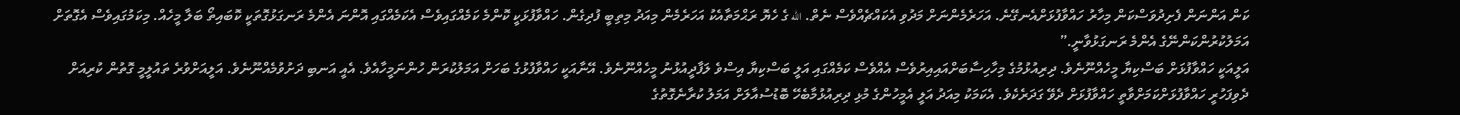ކަން އަންނަން ފެށިދުވަސްކަން މިހާރު ހައްވާފުޅަށްއެނގޭނެ. އަހަރެމެންނަށް މަދުވި އެކައްޗެއްވެސް ނެތް. الله ގެ ހެޔޮ ރަޙްމަތާއެކު އަހަރެމެން މިއަދު މިތިބީ ފުދިގެން. ހައްވާފުޅަކީ ކޮންމެ ކަމެއްގައިވެސް އެކަމެއްގައި އޮންނަ އެންމެ ރަނގަޅުގޮތަކީ ކޮބައިތޯ ބަލާ މީހެއް. މިކަމުގައިވެސް އެގޮތަށް އަމަލުކުރުންކަންނޭގެ އެންމެ ރަނގަޅުވާނީ.”
އަލީއަކީ ހައްވާފުޅަށް ބަސްކިޔާ މީހެއްނޫނެވެ. ދިރިއުޅުމުގެ މިހާހިސާބަށްއައިއިރުވެސް އެއްވެސް ކަމެއްގައި އަލީ ބަސްކިޔާ އިސްވެ ލަފާދީއުޅުނު މީހެއްނޫނެވެ. އޭނާއަކީ ހައްވާފުޅުގެ ބަހަށް އަމަލުކުރަން ހުންނަމީހާއެވެ. އެއީ އަނބި ދަށުވުމެއްނޫނެވެ. އަލީއަށްވުރެ ތައުލީމީ ގޮތުން ކުރިއަށް ދެވިފަހުރީ ހައްވާފުޅަށްކަމަށްވާތީ ހައްވާފުޅަށް ދެވޭ ގަދަރެކެވެ. އެކަމަކު މިއަދު އަލީ އެމީހުންގެ މުޅި ދިރިއުޅުމާބެހޭ ބޮޑުސުއާލަށް އަމަލު ކުރާނެގޮތުގެ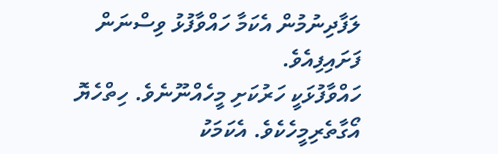ލަފާދިނުމުން އެކަމާ ހައްވާފުޅު ވިސްނަން ފަށައިފިއެވެ.
ހައްވާފުޅަކީ ހަރުކަށި މީހެއްނޫނެވެ. ހިތްހެޔޮ އޯގާތެރިމީހެކެވެ. އެކަމަކު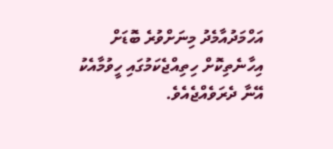އަހްމަދުއާމެދު މިނަށްވުރެ ބޮޑަށް އިހާނެތިކޮށް ހިތިއްޖެކަމުގައި ހީވުމާއެކު އޭނާ ދެރަވެއްޖެއެވެ.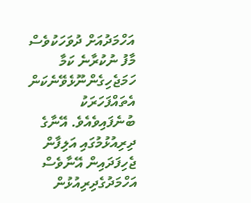އަހްމަދުއަށް ދުވަހަކުވެސް މާފު ނުކުރާނެ ކަމާ ހަމަޖެހިގެންނޫޅެވޭނެކަން އެތައްފަހަރަކު ބުނެފައިވެއެވެ. އޭނާގެ ދިރިއުޅުމުގައި އަލިފާން ޖެހިފަދައިން އޭނާވެސް އަހްމަދުގެދިރިއުޅުން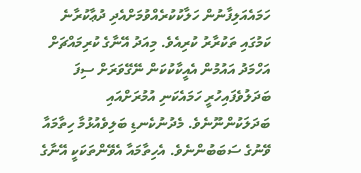ހަމައެއަލިފާނުން ހަލާކުކުރެއްވުމަށްއެދި ދުޢާކުރާނެ ކަމުގައި ތަކުރާރު ކުރިއެވެ. މިއަދު އޭނާގެ ކުރިމައްޗަށް އަހްމަދު އައުމުން އެއީކާކުކަން ނޭގޭވަރަށް ސިފަ ބަދަލުވެފައިހުރީ ހަމައެކަނި އުމުރަށްއައި ބަދަލަކުންނޫނެވެ. މެދުނުކެނޑި ބަލިވެއުޅުމާ ހިތާމައާ ވޭނުގެ ސަބަބުންނެވެ. އެހިތާމައާ އެވޭންތަކަކީ އޭނާގެ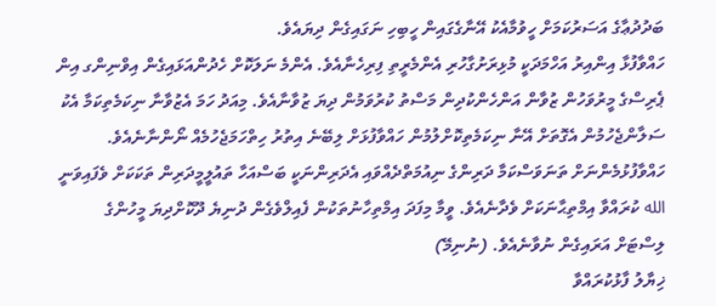ބަދުދުޢާގެ އަސަރުކަމަށް ހީވުމާއެކު އޭނާގެގައިން ހީބިހި ނަގައިގެން ދިޔައެވެ.
ހައްވާފުޅާ އިންއިރު އަހްމަދަކީ މުޅިރަށުގާހުރި އެންމެރީތި ފިރިހެނާއެވެ. އެންމެ ނަލަކޮށް ހެދުންއަޅައިގެން އިވްނިންގ އިން ޕެރިސްގެ މީރުވަހުން ޒުވާން އަންހެންކުދިން މަސްތު ކުރުވަމުން ދިޔަ ޒުވާނާއެވެ. މިއަދު ހަމަ އެޒުވާނާ ނިކަމެތިކަމާ އެކު ސަލާންޖެހުމުން އެގޮތަށް އޭނާ ނިކަމެތިކޮށްލުމުން ހައްވާފުޅަށް ލިބޭނެ އިތުރު ހިތްހަމަޖެހުމެއް ނޯންނާނެއެވެ. ހައްވާފުޅުމެންނަށް ތަނަވަސްކަމާ ދަރިންގެ ނިއުމަތްދެއްވައި އެދަރިންނަކީ ބަސްއަހާ ތައުލީމީދަރިން ތަކަކަށް ވެފައިވަނީ الله ކުރައްވާ އިމްތިޙާނަކަށް ވެދާނެއެވެ. ވީމާ މިފަދަ އިމްތިހާނުތަކުން ފެއިލްވެގެން ދުނިޔެ ދޫކޮށްދިޔަ މީހުންގެ ލިސްޓަށް އަރައިގެން ނުވާނެއެވެ. (ނުނިމޭ)
ޚިޔާލު ފާޅުކުރައްވާ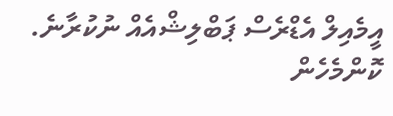އީމެއިލް އެޑްރެސް ޕަބްލިޝްއެއް ނުކުރާނެ. ކޮންމެހެން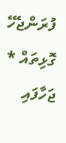ފުރަންޖެހޭ ގޮޅިތައް * ޖަހާފައި